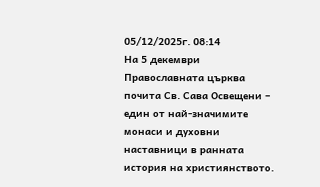05/12/2025г. 08:14
На 5 декември Православната църква почита Св. Сава Освещени – един от най-значимите монаси и духовни наставници в ранната история на християнството.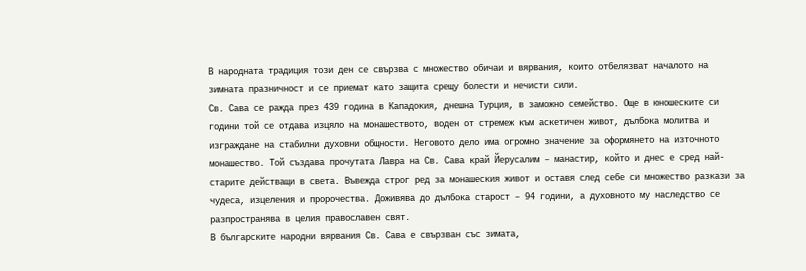В народната традиция този ден се свързва с множество обичаи и вярвания, които отбелязват началото на зимната празничност и се приемат като защита срещу болести и нечисти сили.
Св. Сава се ражда през 439 година в Кападокия, днешна Турция, в заможно семейство. Още в юношеските си години той се отдава изцяло на монашеството, воден от стремеж към аскетичен живот, дълбока молитва и изграждане на стабилни духовни общности. Неговото дело има огромно значение за оформянето на източното монашество. Той създава прочутата Лавра на Св. Сава край Йерусалим – манастир, който и днес е сред най-старите действащи в света. Въвежда строг ред за монашеския живот и оставя след себе си множество разкази за чудеса, изцеления и пророчества. Доживява до дълбока старост – 94 години, а духовното му наследство се разпространява в целия православен свят.
В българските народни вярвания Св. Сава е свързван със зимата,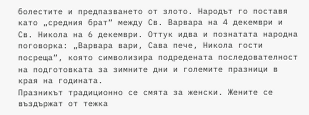болестите и предпазването от злото. Народът го поставя като „средния брат“ между Св. Варвара на 4 декември и Св. Никола на 6 декември. Оттук идва и познатата народна поговорка: „Варвара вари, Сава пече, Никола гости посреща“, която символизира подредената последователност на подготовката за зимните дни и големите празници в края на годината.
Празникът традиционно се смята за женски. Жените се въздържат от тежка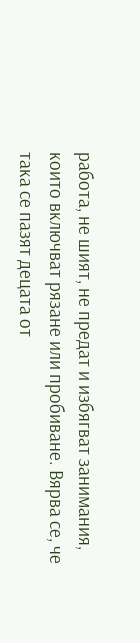работа, не шият, не предат и избягват занимания, които включват рязане или пробиване. Вярва се, че така се пазят децата от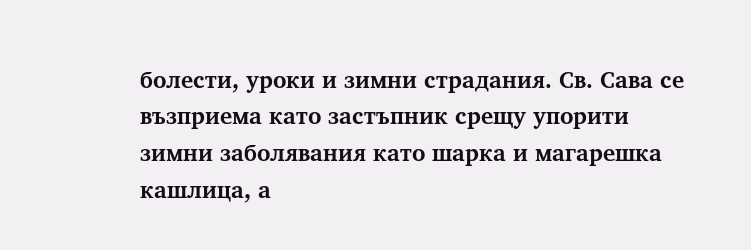болести, уроки и зимни страдания. Св. Сава се възприема като застъпник срещу упорити зимни заболявания като шарка и магарешка кашлица, а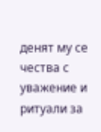денят му се чества с уважение и ритуали за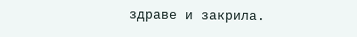здраве и закрила.